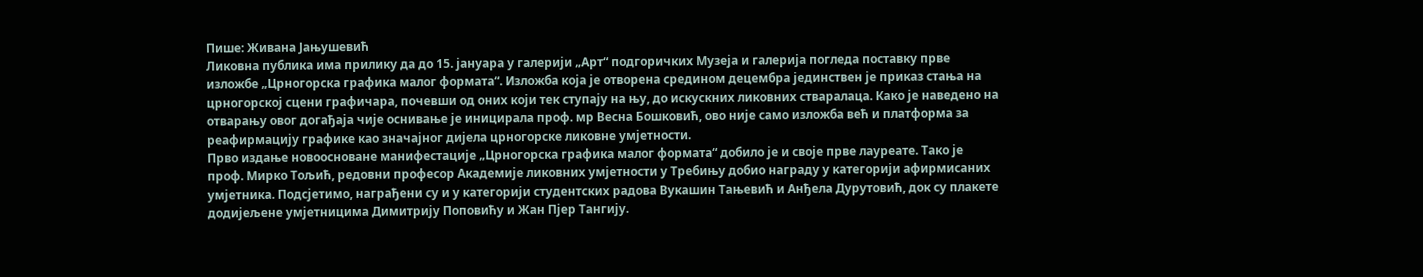Пише: Живана Јањушевић
Ликовна публика има прилику да до 15. јануара у галерији „Арт“ подгоричких Музеја и галерија погледа поставку прве изложбе „Црногорска графика малог формата“. Изложба која је отворена средином децембра јединствен је приказ стања на црногорској сцени графичара, почевши од оних који тек ступају на њу, до искускних ликовних стваралаца. Како је наведено на отварању овог догађаја чије оснивање је иницирала проф. мр Весна Бошковић, ово није само изложба већ и платформа за реафирмацију графике као значајног дијела црногорске ликовне умјетности.
Прво издање новоосноване манифестације „Црногорска графика малог формата“ добило је и своје прве лауреате. Тако је проф. Мирко Тољић, редовни професор Академије ликовних умјетности у Требињу добио награду у категорији афирмисаних умјетника. Подсјетимо, награђени су и у категорији студентских радова Вукашин Тањевић и Анђела Дурутовић, док су плакете додијељене умјетницима Димитрију Поповићу и Жан Пјер Тангију.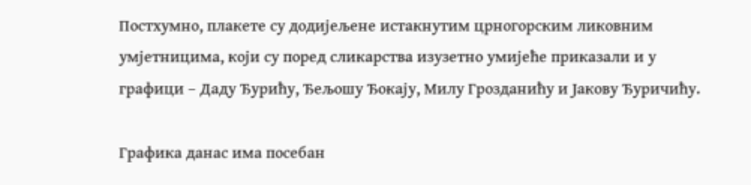Постхумно, плакете су додијељене истакнутим црногорским ликовним умјетницима, који су поред сликарства изузетно умијеће приказали и у графици – Даду Ђурићу, Ђељошу Ђокају, Милу Грозданићу и Јакову Ђуричићу.

Графика данас има посебан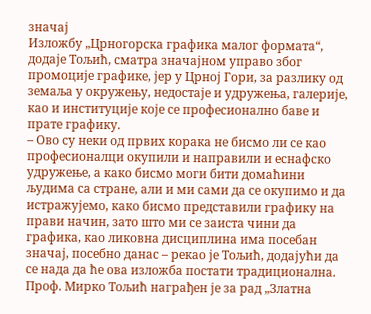значај
Изложбу „Црногорска графика малог формата“, додаје Тољић, сматра значајном управо због промоције графике, јер у Црној Гори, за разлику од земаља у окружењу, недостаје и удружења, галерије, као и институције које се професионално баве и прате графику.
– Ово су неки од првих корака не бисмо ли се као професионалци окупили и направили и еснафско удружење, а како бисмо моги бити домаћини људима са стране, али и ми сами да се окупимо и да истражујемо, како бисмо представили графику на прави начин, зато што ми се заиста чини да графика, као ликовна дисциплина има посебан значај, посебно данас – рекао је Тољић, додајући да се нада да ће ова изложба постати традиционална.
Проф. Мирко Тољић награђен је за рад „Златна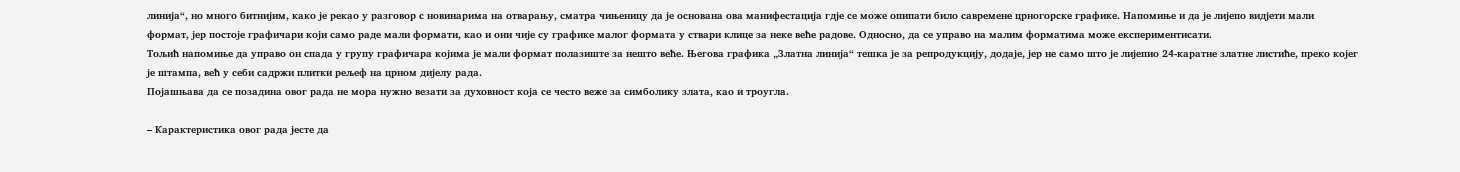линија“, но много битнијим, како је рекао у разговор с новинарима на отварању, сматра чињеницу да је основана ова манифестација гдје се може опипати било савремене црногорске графике. Напомиње и да је лијепо видјети мали формат, јер постоје графичари који само раде мали формати, као и они чије су графике малог формата у ствари клице за неке веће радове. Односно, да се управо на малим форматима може експериментисати.
Тољић напомиње да управо он спада у групу графичара којима је мали формат полазиште за нешто веће. Његова графика „Златна линија“ тешка је за репродукцију, додаје, јер не само што је лијепио 24-каратне златне листиће, преко којег је штампа, већ у себи садржи плитки рељеф на црном дијелу рада.
Појашњава да се позадина овог рада не мора нужно везати за духовност која се често веже за симболику злата, као и троугла.

– Карактеристика овог рада јесте да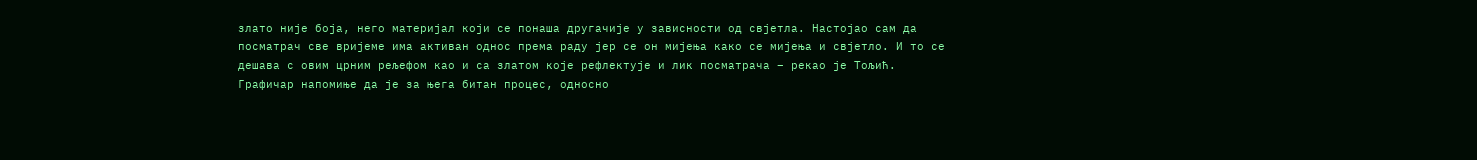злато није боја, него материјал који се понаша другачије у зависности од свјетла. Настојао сам да посматрач све вријеме има активан однос према раду јер се он мијења како се мијења и свјетло. И то се дешава с овим црним рељефом као и са златом које рефлектује и лик посматрача – рекао је Тољић.
Графичар напомиње да је за њега битан процес, односно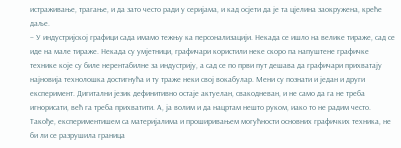истраживање, трагање, и да зато често ради у серијама, и кад осјети да је та цјелина заокружена, креће даље.
– У индустријској графици сада имамо тежњу ка персонализацији. Некада се ишло на велике тираже, сад се иде на мале тираже. Некада су умјетници, графичари користили неке скоро па напуштене графичке технике које су биле нерентабилне за индустрију, а сад се по први пут дешава да графичари прихватају најновија технолошка достигнућа и ту траже неки свој вокабулар. Мени су познати и један и други експеримент. Дигитални језик дефинитивно остаје актуелан, свакодневан, и не само да га не треба игнорисати, већ га треба прихватити. А, ја волим и да нацртам нешто руком, иако то не радим често. Такође, експериментишем са материјалима и проширивањем могућности основних графичких техника, не би ли се разрушила граница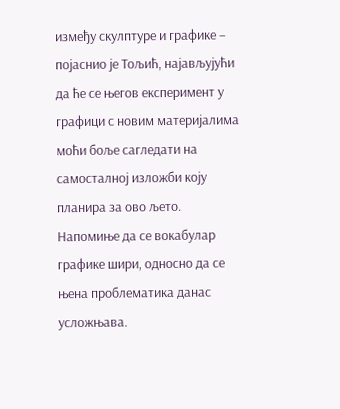између скулптуре и графике – појаснио је Тољић, најављујући да ће се његов експеримент у графици с новим материјалима моћи боље сагледати на самосталној изложби коју планира за ово љето.
Напомиње да се вокабулар графике шири, односно да се њена проблематика данас усложњава.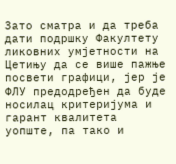Зато сматра и да треба дати подршку Факултету ликовних умјетности на Цетињу да се више пажње посвети графици, јер је ФЛУ предодређен да буде носилац критеријума и гарант квалитета уопште, па тако и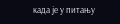када је у питању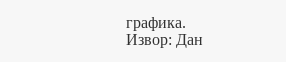графика.
Извор: Дан